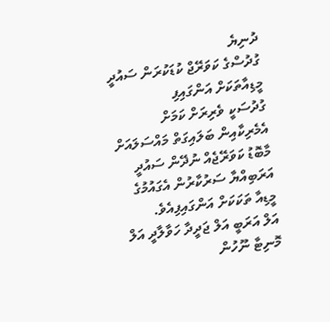ދުނިޔެ
ގުދުސްގެ ކަވަރޭޖް ކުޑަކުރަން ސައުދީ މީޑިއާތަކަށް އަންގައިފި
ގުދުސަކީ ވެރިރަށް ކަމަށް އެމެރިކާއިން ބަލައިގަތް މައްސަލައަށް މާބޮޑު ކަވަރޭޖެއް ނުދޭން ސައުދީ އަރަބިއްޔާ ސަރުކާރުން އެގައުމުގެ މީޑިއާ ތަކަކަށް އަންގައިފިއެވެ.
އަލް އަރަބީ އަލް ޖަދީދާ ހަވާލާދީ އަލް މޮނިޓާ ނޫހުން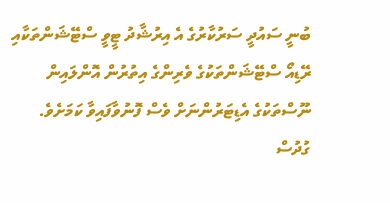ބުނީ ސައުދީ ސަރުކާރުގެ އެ އިރުޝާދު ޓީވީ ސްޓޭޝަންތަކާއި ރޭޑިއޯ ސްޓޭޝަންތަކުގެ ވެރިންގެ އިތުރުން އޮންލައިން ނޫސްތަކުގެ އެޑިޓަރުންނަށް ވެސް ފޮނުވާފައިވާ ކަމަށެވެ.
ގުދުސް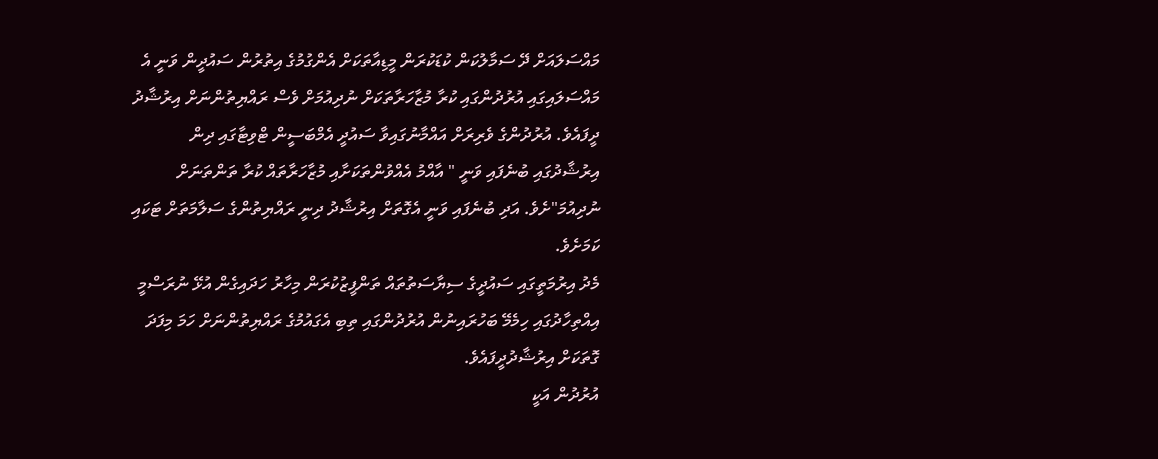މައްސަލައަށް ދޭ ސަމާލުކަން ކުޑަކުރަން މީޑިއާތަކަށް އެންގުމުގެ އިތުރުން ސައުދީން ވަނީ އެ މައްސަލައިގައި އުރުދުންގައި ކުރާ މުޒާހަރާތަކަށް ނުދިއުމަށް ވެސް ރައްޔިތުންނަށް އިރުޝާދު ދީފައެވެ. އުރުދުންގެ ވެރިރަށް އައްމާނުގައިވާ ސައުދީ އެމްބަސީން ޓްވިޓާގައި ދިން އިރުޝާދުގައި ބުނެފައި ވަނީ " އާއްމު އެއްވުންތަކަށާއި މުޒާހަރާތައް ކުރާ ތަންތަނަށް ނުދިއުމަ"ށެވެ. އަދި ބުނެފައި ވަނީ އެގޮތަށް އިރުޝާދު ދިނީ ރައްޔިތުންގެ ސަލާމަތަށް ޓަކައި ކަމަށެވެ.
މެދު އިރުމަތީގައި ސައުދީގެ ސިޔާސަތުތައް ތަންފީޒުކުރަން މިހާރު ހަދައިގެން އުޅޭ ނުރަސްމީ އިއްތިހާދުގައި ހިމެމޭ ބަހުރައިނުން އުރުދުންގައި ތިބި އެގައުމުގެ ރައްޔިތުންނަށް ހަމަ މިފަދަ ގޮތަކަށް އިރުޝާދުދީފައެވެ.
އުރުދުން އަކީ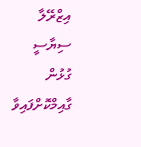އިޒްރޭލާ ސިޔާސީ ގުޅުން ގާއިމްކޮށްފައިވާ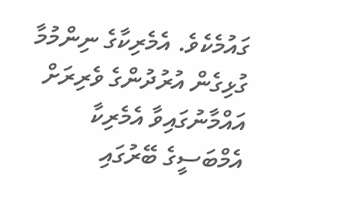ގައުމެކެވެ. އެމެރިކާގެ ނިންމުމާ ގުޅިގެން އުރުދުންގެ ވެރިރަށް އައްމާނުގައިވާ އެމެރިކާ އެމްބަސީގެ ބޭރުގައި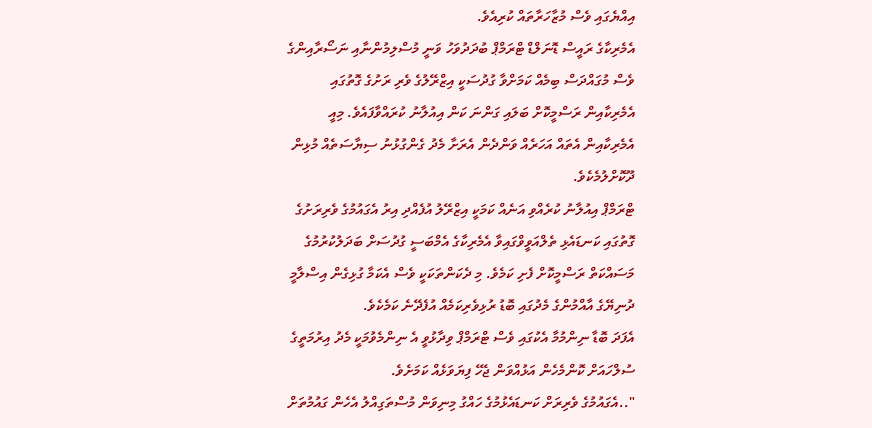އިއްޔެގައި ވެސް މުޒާހަރާތައް ކުރިއެވެ.
އެމެރިކާގެ ރައީސް ޑޮނަލްޑް ޓްރަމްޕް ބުދަދުވަހު ވަނީ މުސްލިމުންނާއި ނަސޯރާއިންގެ ވެސް މުގައްދަސް ބިމެއް ކަމަށްވާ ގުދުސަކީ އިޒްރޭލުގެ ވެރި ރަށުގެ ގޮތުގައި އެމެރިކާއިން ރަސްމީކޮށް ބަލައި ގަންނަ ކަން އިއުލާނު ކުރައްވާފައެވެ. މިއީ އެމެރިކާއިން އެތައް އަހަރެއް ވަންދެން އެރަށާ މެދު ގެންގުޅުނު ސިޔާސަތެއް މުޅިން ދޫކޮށްލުމެކެވެ.
ޓްރަމްޕް އިއުލާނު ކުރެއްވި އަނެއް ކަމަކީ އިޒްރޭލު އުފެއްދި އިރު އެގައުމުގެ ވެރިރަށުގެ ގޮތުގައި ކަނޑައެޅި ތެލްއަވީވްގައިވާ އެމެރިކާގެ އެމްބަސީ ގުދުސަށް ބަދަލުކުރުމުގެ މަސައްކަތް ރަސްމީކޮށް ފެށި ކަމެވެ. މި ދެކަންތަކަކީ ވެސް އެކަމާ ގުޅިގެން އިސްލާމީ ދުނިޔޭގެ އާއްމުންގެ މެދުގައި ބޮޑު ރުޅިވެރިކަމެއް އުފެދޭނެ ކަމެކެވެ.
އެފަދަ ބޮޑާ ނިންމުމާ އެކުގައި ވެސް ޓްރަމްޕް ވިދާޅުވީ އެ ނިންމެވުމަކީ މެދު އިރުމަތީގެ ސުލްހައަށް ކޮންމެހެން އަޅުއްވަން ޖެހޭ ފިޔަވަޅެއް ކަމަށެވެ.
"..އެގައުމުގެ ވެރިރަށް ކަނޑައެޅުމުގެ ހައްގު މިނިވަން މުސްތަގިއްލު އެހެން ގައުމުތަށް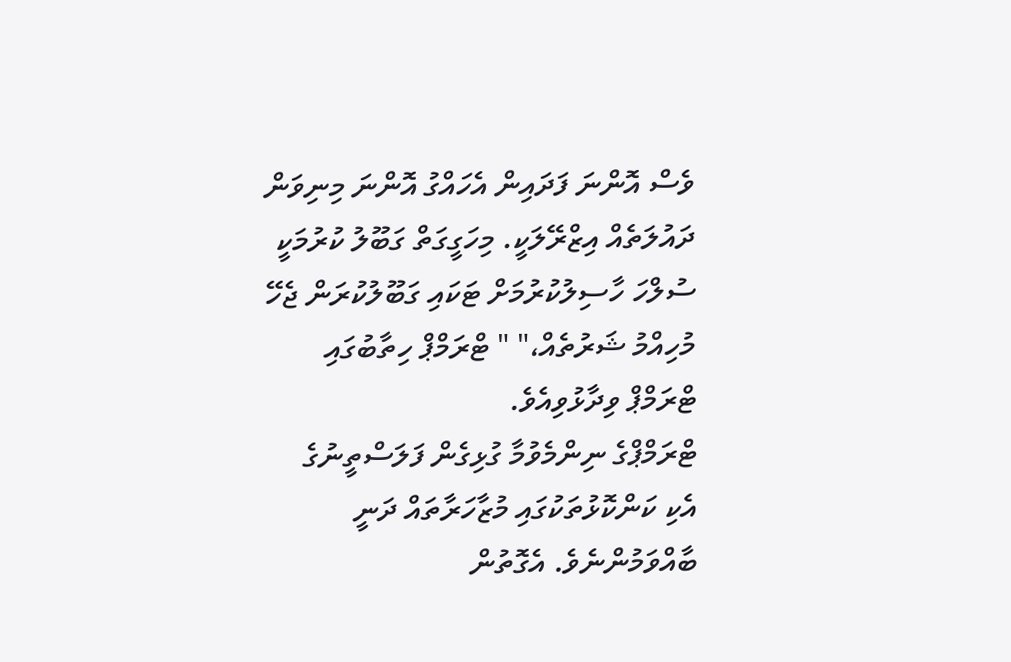ވެސް އޮންނަ ފަދައިން އެހައްގު އޮންނަ މިނިވަން ދައުލަތެއް އިޒްރޭލަކީ. މިހަގީގަތް ގަބޫލު ކުރުމަކީ ސުލްހަ ހާސިލުކުރުމަށް ޓަކައި ގަބޫލުކުރަން ޖެހޭ މުހިއްމު ޝަރުތެއް،" " ޓްރަމްޕް ހިތާބުގައި ޓްރަމްޕް ވިދާޅުވިއެވެ.
ޓްރަމްޕްގެ ނިންމެވުމާ ގުޅިގެން ފަލަސްތީނުގެ އެކި ކަންކޮޅުތަކުގައި މުޒާހަރާތައް ދަނީ ބާއްވަމުންނެވެ. އެގޮތުން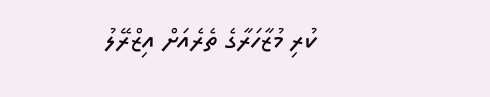ކުރި މުޒާހަރާގެ ތެރެއަށް އިޒްރޭލު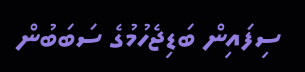ސިފައިން ބަޑިޖެހުމުގެ ސަބަބުން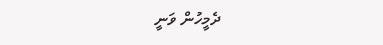ދެމީހުން ވަނީ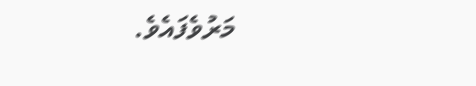މަރުވެފައެވެ.